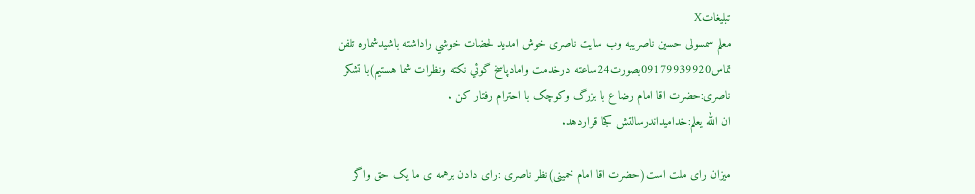تبليغاتX
معلم سمسولی حسین ناصریبه وب سایت ناصری خوش امدید لحضات خوشي راداشته باشيدشماره تلفن تماس09179939920بصورت24ساعته درخدمت وامادپاسخ گوئي نكته ونظرات شما هستیم)با تشکر ناصری:حضرت اقا امام رضا ع با بزرگ وکوچک با احترام رفتار کن .
ان الله یعلم:خدامیداندرسالتش کجا قراردهد.

میزان رای ملت است(حضرت اقا امام خمینی)نظر ناصری :رای دادن برهمه ی ما یک حق واگر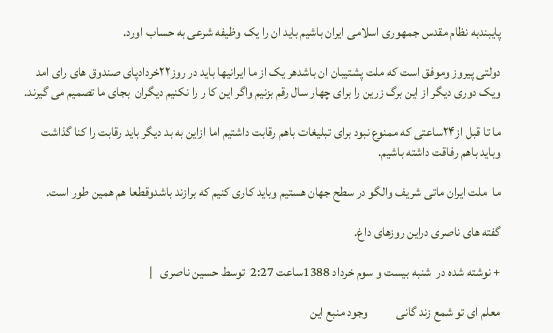پایبندبه نظام مقدس جمهوری اسلامی ایران باشیم باید ان را یک وظیفه شرعی به حساب اورد.

دولتی پیروز وموفق است که ملت پشتیبان ان باشدهر یک از ما ایرانیها باید در روز۲۲خردادپای صندوق های رای امد ویک دوری دیگر از این برگ زرین را برای چهار سال رقم بزنیم واگر این کا ر را نکنیم دیگران  بجای ما تصمیم می گیرند.

ما تا قبل از۲۴ساعتی که ممنوع نبود برای تبلیغات باهم رقابت داشتیم اما ازاین به بد دیگر باید رقابت را کنا گذاشت وباید باهم رفاقت داشته باشیم.

ما  ملت ایران ماتی شریف والگو در سطح جهان هستیم وباید کاری کنیم که برازند باشدوقطعا هم همین طور است.

گفته های ناصری دراین روزهای داغ.

+ نوشته شده در  شنبه بیست و سوم خرداد 1388ساعت 2:27  توسط حسین ناصری   |

معلم ای تو شمع زند گانی           وجود منبع این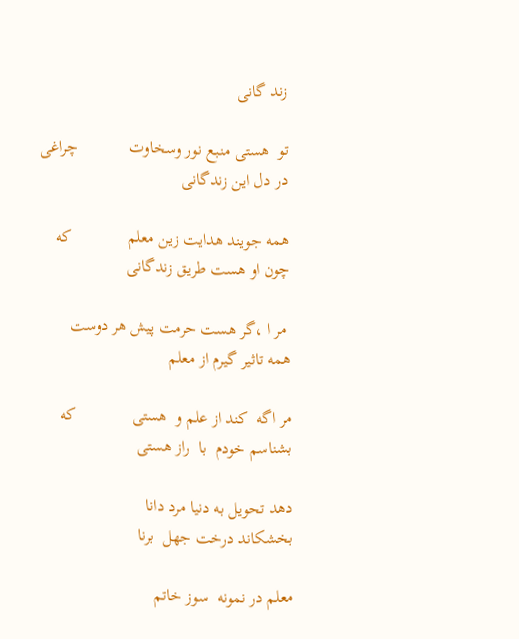زند گانی

تو  هستی منبع نور وسخاوت            چراغی در دل این زندگانی

همه جویند هدایت زین معلم             که چون او هست طریق زندگانی

 مر ا ،گر هست حرمت پیش هر دوست          همه تاثیر گیرم از معلم

مر اگه  کند از علم و  هستی             که بشناسم خودم  با  راز هستی

دهد تحویل به دنیا مرد دانا               بخشکاند درخت جهل  برنا

معلم در نمونه  سوز خاتم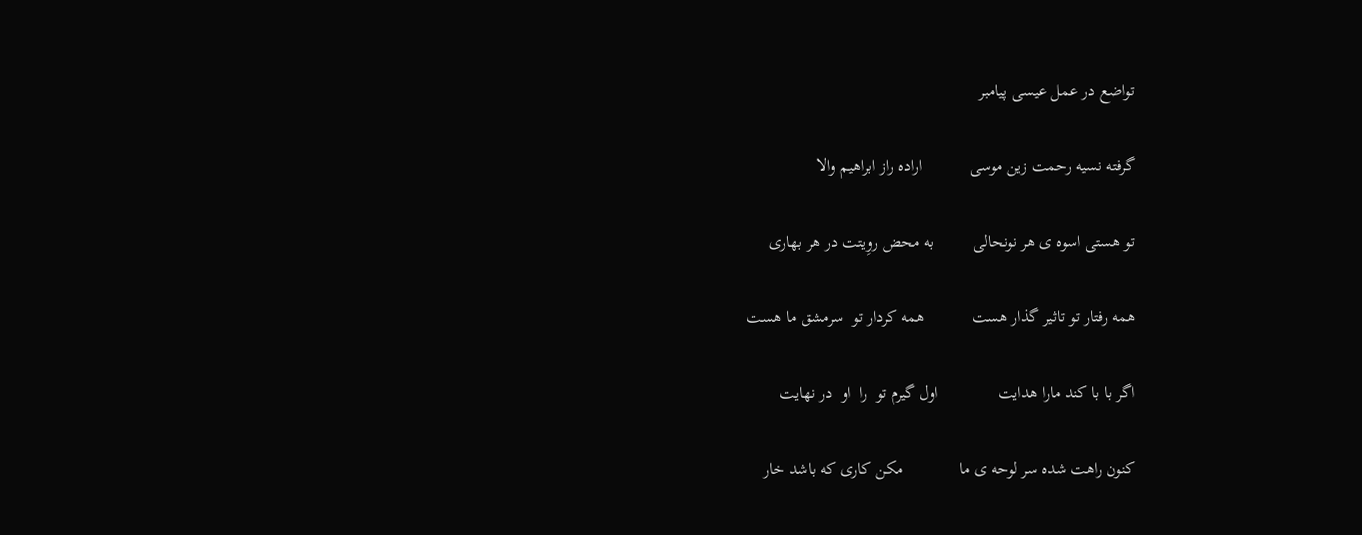تواضع در عمل عیسی پیامبر

گرفته نسیه رحمت زین موسی           اراده راز ابراهیم والا

تو هستی اسوه ی هر نونحالی         به محض روِیتت در هر بهاری

همه رفتار تو تاثیر گذار هست           همه کردار تو  سرمشق ما هست

اگر با با کند مارا هدایت              اول گیرم تو  را  او  در نهایت

کنون راهت شده سر لوحه ی ما             مکن کاری که باشد خار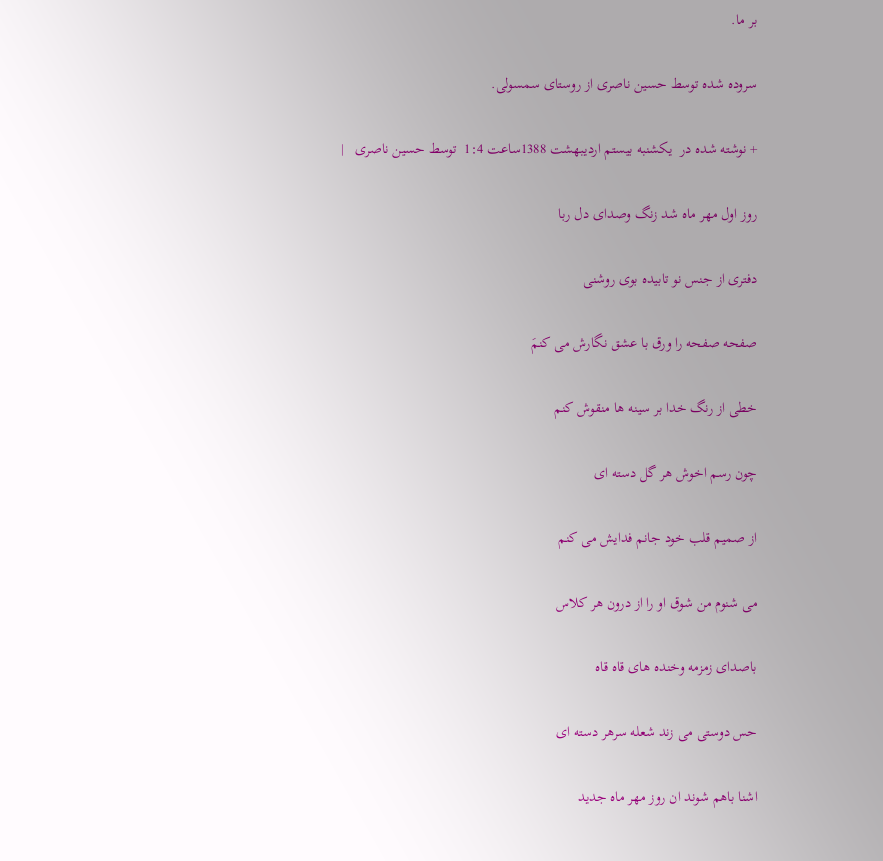بر ما.

سروده شده توسط حسین ناصری از روستای سمسولی.

+ نوشته شده در  یکشنبه بیستم اردیبهشت 1388ساعت 1:4  توسط حسین ناصری   |

روز اول مهر ماه شد زنگ وصدای دل ربا

دفتری از جنس نو تابیده بوی روشنی

صفحه صفحه را ورق با عشق نگارش می کنمَ

خطی از رنگ خدا بر سینه ها منقوش کنم

چون رسم اخوش هر گل دسته ای

از صمیم قلب خود جانم فدایش می کنم

می شنوم من شوق او را از درون هر کلاس

باصدای زمزمه وخنده های قاه قاه

حس دوستی می زند شعله سرهر دسته ای

اشنا باهم شوند ان روز مهر ماه جدید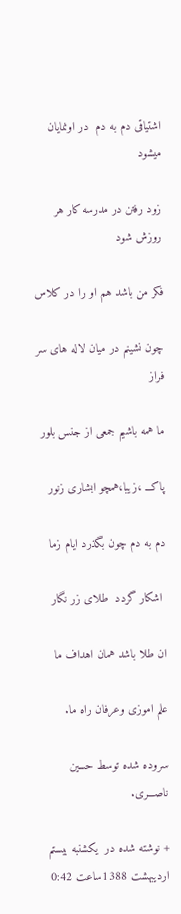اشتیاقی دم به دم  در اونمایان میشود

زود رفتن در مدرسه کار هر روزش شود

فکر من باشد هم او را در کلاس

چون نشینم در میان لاله های سر فراز

ما همه باشیم جمعی از جنس بلور

پاکـــ ،زیبا،همچو ابشاری زنور

دم به دم چون بگذرد ایام زما

 اشکار گردد  طلای زر نگار

ان طلا باشد همان اهداف ما

علم اموزی وعرفان راه ما.

سروده شده توسط حسین ناصـــری.

+ نوشته شده در  یکشنبه بیستم اردیبهشت 1388ساعت 0:42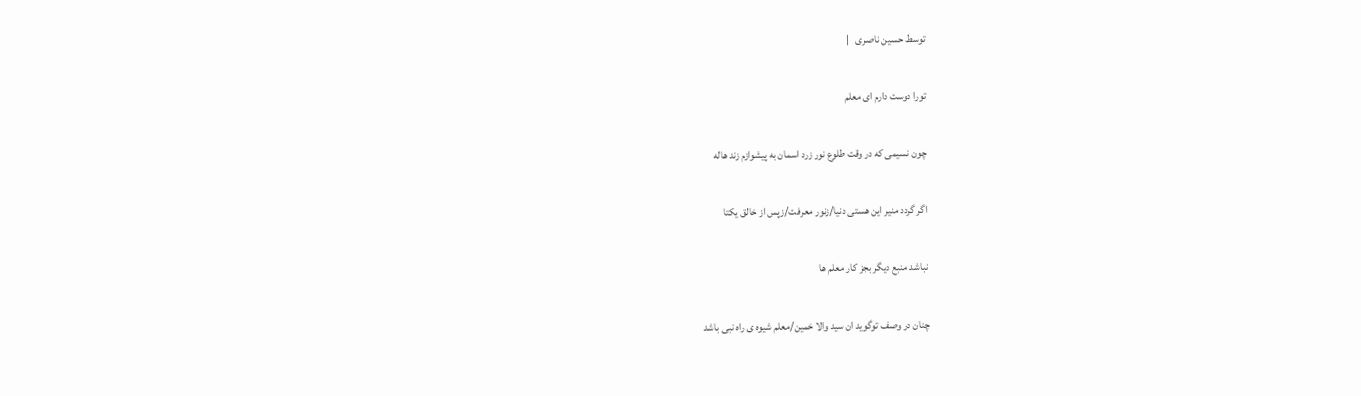توسط حسین ناصری   |

تورا دوست دارم ای معلم

چون نسیمی که در وقت طلوع نور زرد اسمان به پیشوازم زند هاله

اگر گردد منیر این هستی دنیا/زنور معرفت/زپس از خالق یکتا

نباشد منبع دیگر بجز کار معلم ها

چنان در وصف توگوید ان سید والا خمین/معلم شیوه ی راه نبی باشد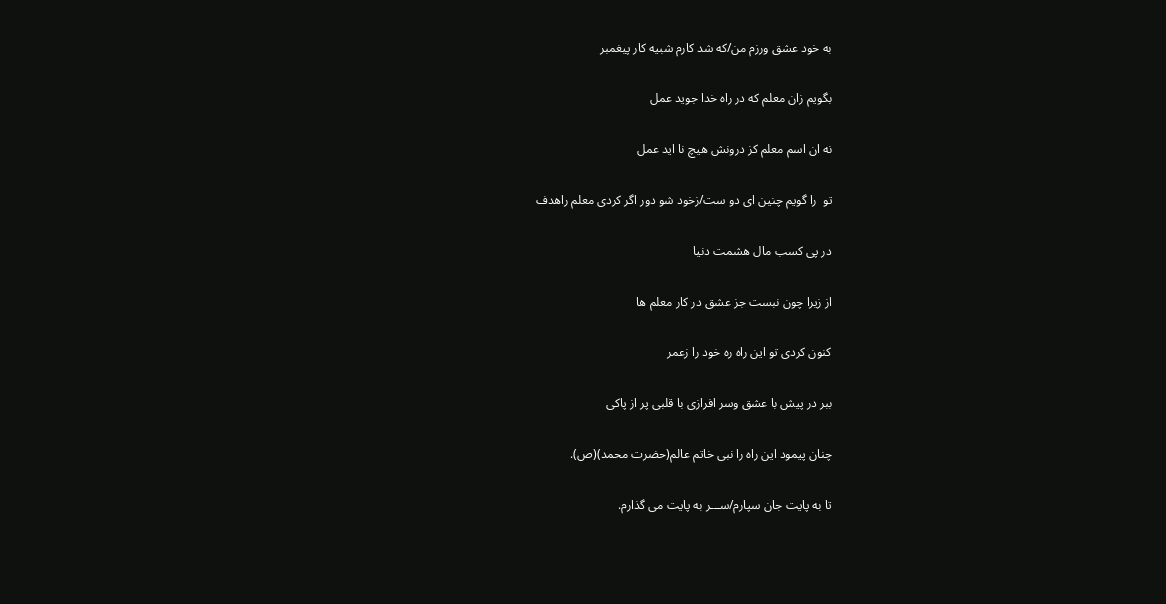به خود عشق ورزم من/که شد کارم شبیه کار پیغمبر

بگویم زان معلم که در راه خدا جوید عمل

نه ان اسم معلم کز درونش هیچ نا اید عمل

تو  را گویم چنین ای دو ست/زخود شو دور اگر کردی معلم راهدف

در پی کسب مال هشمت دنیا

از زیرا چون نبست جز عشق در کار معلم ها

کنون کردی تو این راه ره خود را زعمر

ببر در پیش با عشق وسر افرازی با قلبی پر از پاکی

چنان پیمود این راه را نبی خاتم عالم(حضرت محمد)(ص).

تا به پایت جان سپارم/ســـر به پایت می گذارم.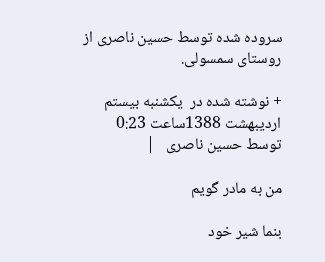سروده شده توسط حسین ناصری از روستای سمسولی.

+ نوشته شده در  یکشنبه بیستم اردیبهشت 1388ساعت 0:23  توسط حسین ناصری   |

من به مادر گویم

بنما شیر خود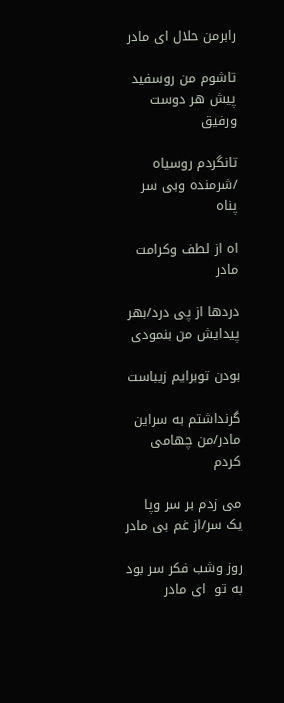رابرمن حلال ای مادر

تاشوم من روسفید پیش هر دوست ورفیق

تانگردم روسیاه /شرمنده وبی سر پناه

اه از لطف وکرامت مادر

دردها از پی درد/بهر پیدایش من بنمودی

بودن توبرایم زیباست

گرنداشتم به سراین مادر/من چهامی کردم

می زدم بر سر وپا یک سر/از غم بی مادر

روز وشب فکر سر بود به تو  ای مادر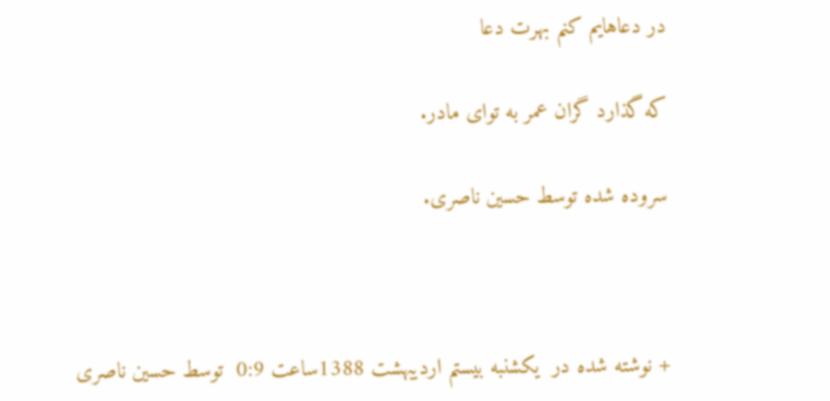در دعاهایم کنم بهرت دعا

که گذارد گران عمر به توای مادر.

سروده شده توسط حسین ناصری.



+ نوشته شده در  یکشنبه بیستم اردیبهشت 1388ساعت 0:9  توسط حسین ناصری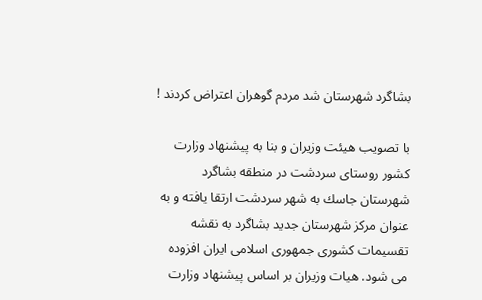بشاگرد شهرستان شد مردم گوهران اعتراض كردند !

با تصویب هیئت وزیران و بنا به پیشنهاد وزارت كشور روستای سردشت در منطقه بشاگرد شهرستان جاسك به شهر سردشت ارتقا یافته و به عنوان مركز شهرستان جدید بشاگرد به نقشه تقسیمات کشوری جمهوری اسلامی ایران افزوده می شود. هیات وزیران بر اساس پیشنهاد وزارت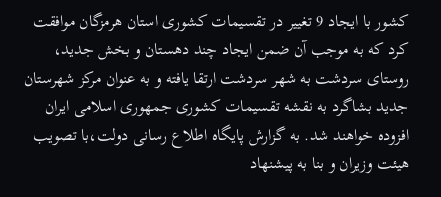کشور با ایجاد 9 تغییر در تقسیمات کشوری استان هرمزگان موافقت کرد که به موجب آن ضمن ایجاد چند دهستان و بخش جدید، روستای سردشت به شهر سردشت ارتقا یافته و به عنوان مركز شهرستان جدید بشاگرد به نقشه تقسیمات کشوری جمهوری اسلامی ایران افزوده خواهند شد. به گزارش پایگاه اطلاع رسانی دولت،با تصویب هیئت وزیران و بنا به پیشنهاد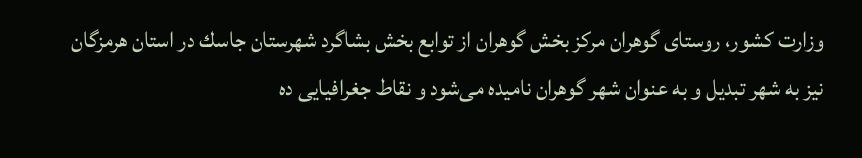وزارت كشور، روستای گوهران مركز بخش گوهران از توابع بخش بشاگرد شهرستان جاسك در استان هرمزگان نیز به شهر تبدیل و به عنوان شهر گوهران نامیده می‌شود و نقاط جغرافیایی ده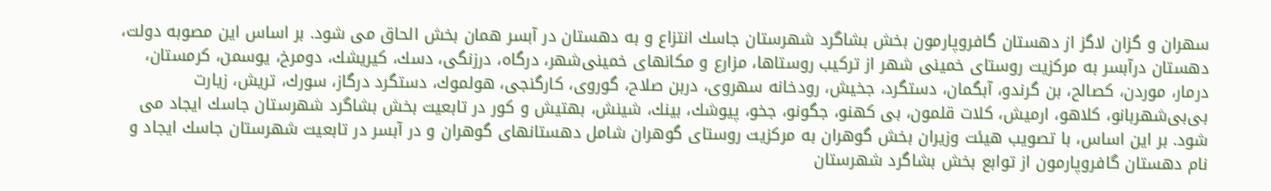سهران و گزان لاگز از دهستان گافروپارمون بخش بشاگرد شهرستان جاسك انتزاع و به دهستان در آبسر همان بخش الحاق می شود. بر اساس این مصوبه دولت، دهستان درآبسر به مركزیت روستای خمینی شهر از تركیب روستاها، مزارع و مكانهای خمینی‌شهر، درگاه، درزنگی، دسك، كیریشك، دومرخ، یوسمن، كرمستان، درمار، موردن، كصالح، بن گرندو، آبگمان، دستگرد، جخیش، رودخانه سهروی، دربن صلاح، گوروی، كارگنجی، هولموك، دستگرد درگاز، سورك، تریش، زیارت بی‌بی‌شهربانو، كلاهو، ارمیش، كلات قلمون، بی كهنو، جگونو، جخو، پیوشك، بینك، شینش، بهتیش و كور در تابعیت بخش بشاگرد شهرستان جاسك ایجاد می شود. بر این اساس، با تصویب هیئت وزیران بخش گوهران به مركزیت روستای گوهران شامل دهستانهای گوهران و در آبسر در تابعیت شهرستان جاسك ایجاد و نام دهستان گافروپارمون از توابع بخش بشاگرد شهرستان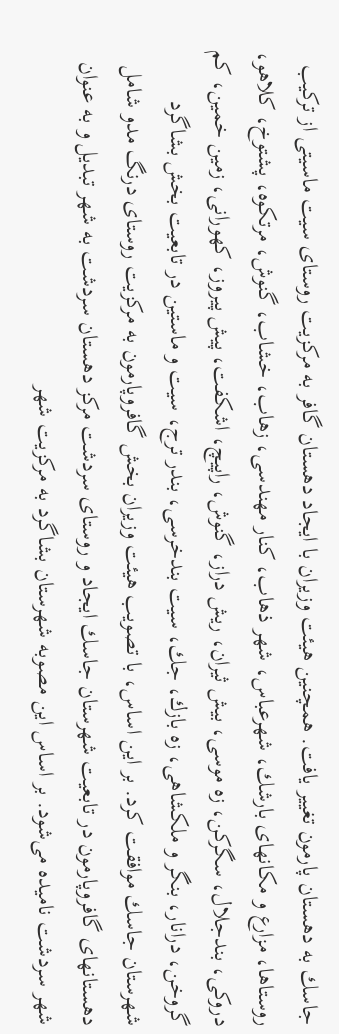جاسك به دهستان پارمون تغییر یافت. همچنین هیئت وزیران با ایجاد دهستان گافر به مركزیت روستای سیت ماسیتی از تركیب روستاها، مزارع و مكانهای بارشك، شهرعباس، شهر ذهاب، كنار مهندسی، زهاب، خشاب، گنوش، مرتكوه، پشتوخ، كلاهو، دروكی، بندجلال، سگركن، زه موسی، بیش ثیران، ریش دراز، گنوش، راپیچ، اشكفت، پیش پیروز، كهورانی، زمین خمین، كم گروخن، درانار، بنگر و ملكشاهی، زه بازك، جك، سیت بندخرسی، بندر ترج، سیت و ماستین در تابعیت بخش بشاگرد شهرستان جاسك موافقت كرد. بر این اساس، با تصویب هیئت وزیران بخش گافروپارمون به مركزیت روستای درنگ مدو شامل دهستانهای گافروپارمون در تابعیت شهرستان جاسك ایجاد و روستای سردشت مركز دهستان سردشت به شهر تبدیل و به عنوان شهر سردشت نامیده می‌شود. بر اساس این مصوبه شهرستان بشاگرد به مركزیت شهر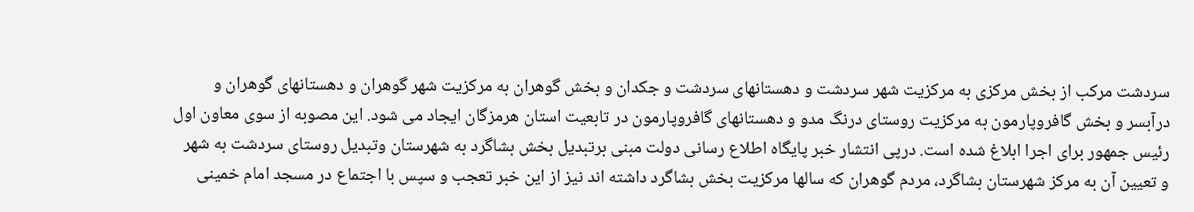سردشت مركب از بخش مركزی به مركزیت شهر سردشت و دهستانهای سردشت و جكدان و بخش گوهران به مركزیت شهر گوهران و دهستانهای گوهران و درآبسر و بخش گافروپارمون به مركزیت روستای درنگ مدو و دهستانهای گافروپارمون در تابعیت استان هرمزگان ایجاد می شود. این مصوبه از سوی معاون اول رئیس جمهور برای اجرا ابلاغ شده است. درپی انتشار خبر پایگاه اطلاع رسانی دولت مبنی برتبدیل بخش بشاگرد به شهرستان وتبدیل روستای سردشت به شهر و تعیین آن به مرکز شهرستان بشاگرد، مردم گوهران که سالها مرکزیت بخش بشاگرد داشته اند نیز از این خبر تعجب و سپس با اجتماع در مسجد امام خمینی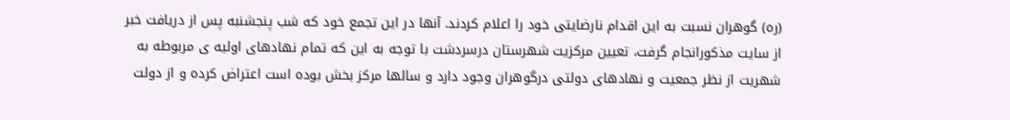(ره) گوهران نسبت به این اقدام نارضایتی خود را اعلام كردند. آنها در این تجمع خود كه شب پنجشنبه پس از دریافت خبر از سایت مذکورانجام گرفت، تعیین مركزیت شهرستان درسردشت با توجه به این كه تمام نهادهای اولیه ی مربوطه به شهریت از نظر جمعیت و نهادهای دولتی درگوهران وجود دارد و سالها مركز بخش بوده است اعتراض کرده و از دولت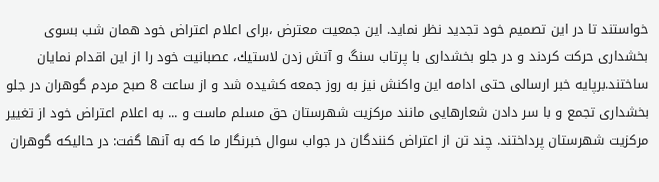خواستند تا در این تصمیم خود تجدید نظر نماید. این جمعیت معترض ،برای اعلام اعتراض خود همان شب بسوی بخشداری حركت كردند و در جلو بخشداری با پرتاب سنگ و آتش زدن لاستیك، عصبانیت خود را از این اقدام نمایان ساختند.برپایه خبر ارسالی حتی ادامه این واكنش نیز به روز جمعه كشیده شد و از ساعت 8 صبح مردم گوهران در جلو بخشداری تجمع و با سر دادن شعارهایی مانند مركزیت شهرستان حق مسلم ماست و ... به اعلام اعتراض خود از تغییر مركزیت شهرستان پرداختند. چند تن از اعتراض كنندگان در جواب سوال خبرنگار ما كه به آنها گفت: در حالیكه گوهران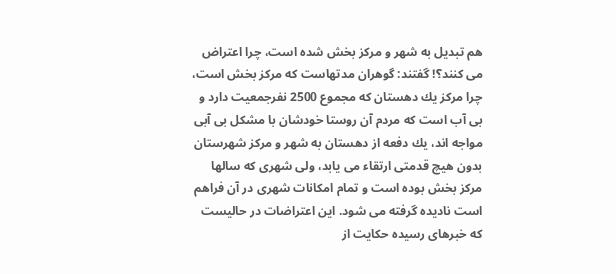هم تبدیل به شهر و مرکز بخش شده است، چرا اعتراض می كنند؟! گفتند: گوهران مدتهاست كه مركز بخش است، چرا مركز یك دهستان كه مجموع 2500 نفرجمعیت دارد و بی آب است كه مردم آن روستا خودشان با مشكل بی آبی مواجه اند، یك دفعه از دهستان به شهر و مركز شهرستان بدون هیچ قدمتی ارتقاء می یابد، ولی شهری كه سالها مركز بخش بوده است و تمام امكانات شهری در آن فراهم است نادیده گرفته می شود. این اعتراضات در حالیست كه خبرهای رسیده حكایت از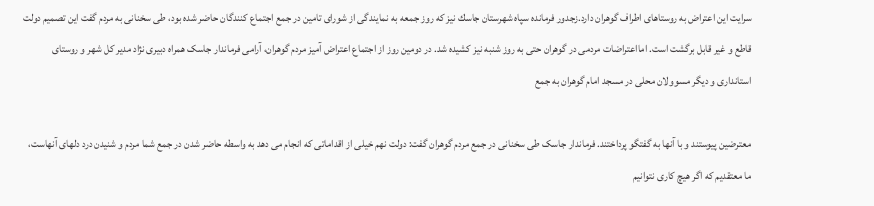سرایت این اعتراض به روستاهای اطراف گوهران دارد.زجدور فرمانده سپاه شهرستان جاسك نیز كه روز جمعه به نمایندگی از شورای تامین در جمع اجتماع كنندگان حاضر شده بود، طی سخنانی به مردم گفت این تصمیم دولت قاطع و غیر قابل برگشت است. امااعتراضات مردمی در گوهران حتی به روز شنبه نیز کشیده شد. در دومین روز از اجتماع اعتراض آمیز مردم گوهران، آرامی فرماندار جاسک همراه دبیری نژاد مدیر کل شهر و روستای استانداری و دیگر مسوولان محلی در مسجد امام گوهران به جمع

معترضین پیوستند و با آنها به گفتگو پرداختند. فرماندار جاسک طی سخنانی در جمع مردم گوهران گفت: دولت نهم خیلی از اقداماتی که انجام می دهد به واسطه حاضر شدن در جمع شما مردم و شنیدن درد دلهای آنهاست، ما معتقدیم که اگر هیچ کاری نتوانیم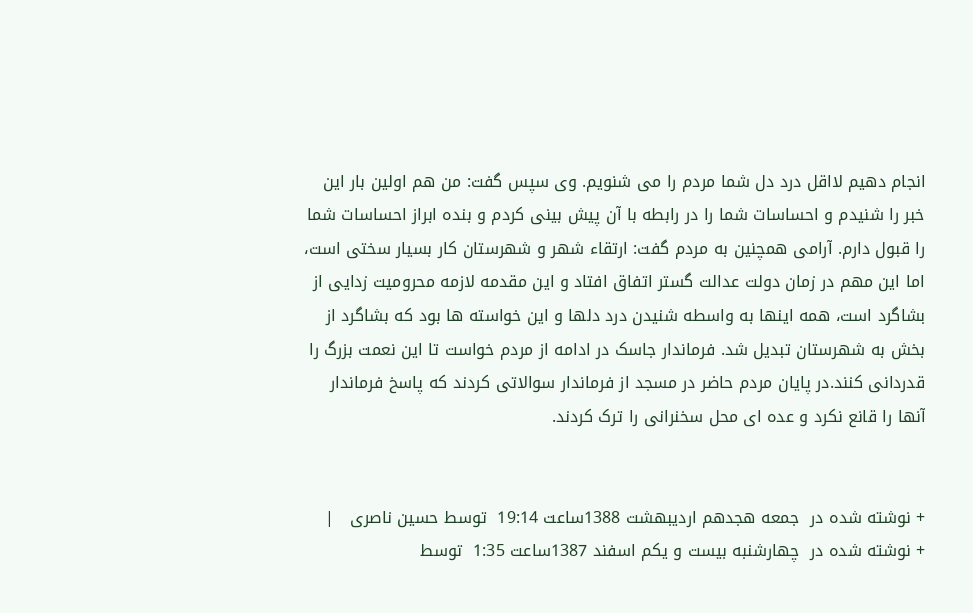انجام دهیم لااقل درد دل شما مردم را می شنویم. وی سپس گفت: من هم اولین بار این خبر را شنیدم و احساسات شما را در رابطه با آن پیش بینی کردم و بنده ابراز احساسات شما را قبول دارم. آرامی همچنین به مردم گفت: ارتقاء شهر و شهرستان کار بسیار سختی است، اما این مهم در زمان دولت عدالت گستر اتفاق افتاد و این مقدمه لازمه محرومیت زدایی از بشاگرد است، همه اینها به واسطه شنیدن درد دلها و این خواسته ها بود که بشاگرد از بخش به شهرستان تبدیل شد. فرماندار جاسک در ادامه از مردم خواست تا این نعمت بزرگ را قدردانی کنند.در پایان مردم حاضر در مسجد از فرماندار سوالاتی کردند که پاسخ فرماندار آنها را قانع نکرد و عده ای محل سخنرانی را ترک کردند.


+ نوشته شده در  جمعه هجدهم اردیبهشت 1388ساعت 19:14  توسط حسین ناصری   |
+ نوشته شده در  چهارشنبه بیست و یکم اسفند 1387ساعت 1:35  توسط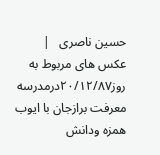حسین ناصری   |
عکس های مربوط به روز۲۰/۱۲/۸۷درمدرسه معرفت برازجان با ایوب همزه ودانش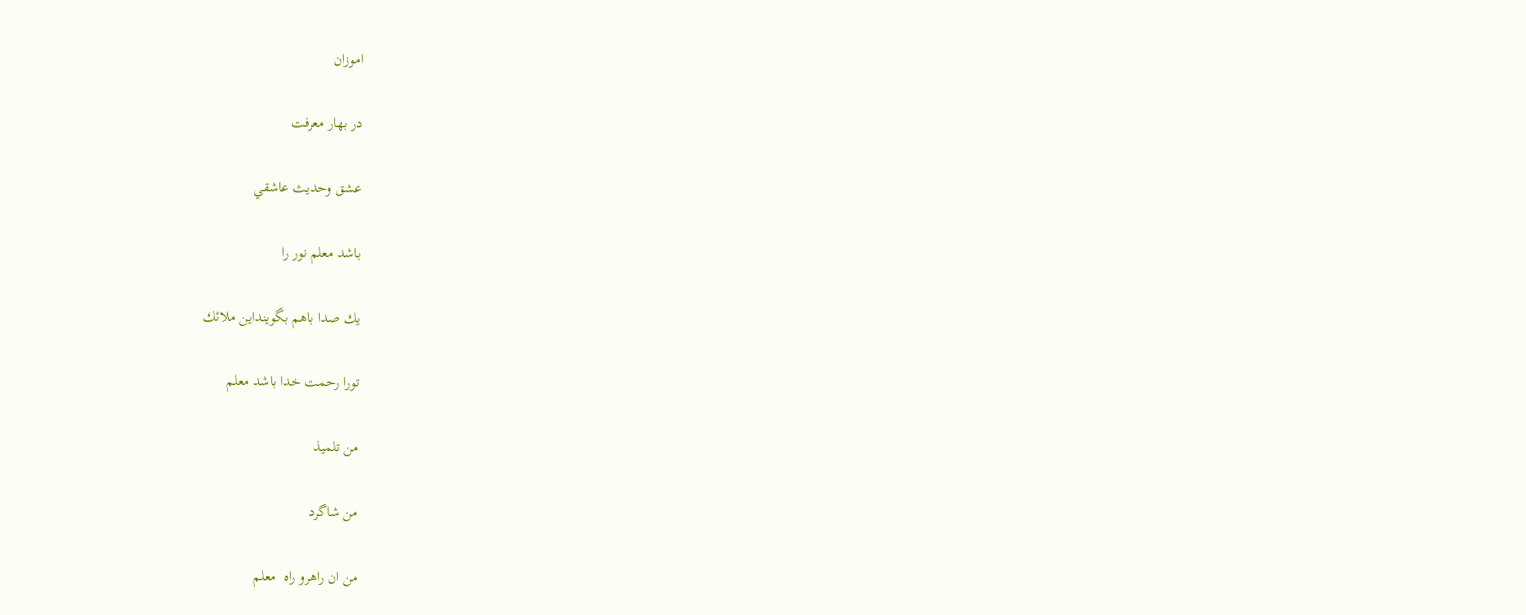اموزان

در بهار معرفت

عشق وحديث عاشقي

باشد معلم نور را

يك صدا باهم بگوينداين ملائك

تورا رحمت خدا باشد معلم

من تلميذ

من شاگرد

من ان راهرو راه  معلم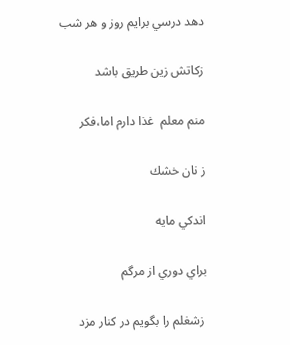دهد درسي برايم روز و هر شب

زكاتش زين طريق باشد

منم معلم  غذا دارم اما،فكر

ز نان خشك

اندكي مايه

براي دوري از مرگم

 زشغلم را بگويم در كنار مزد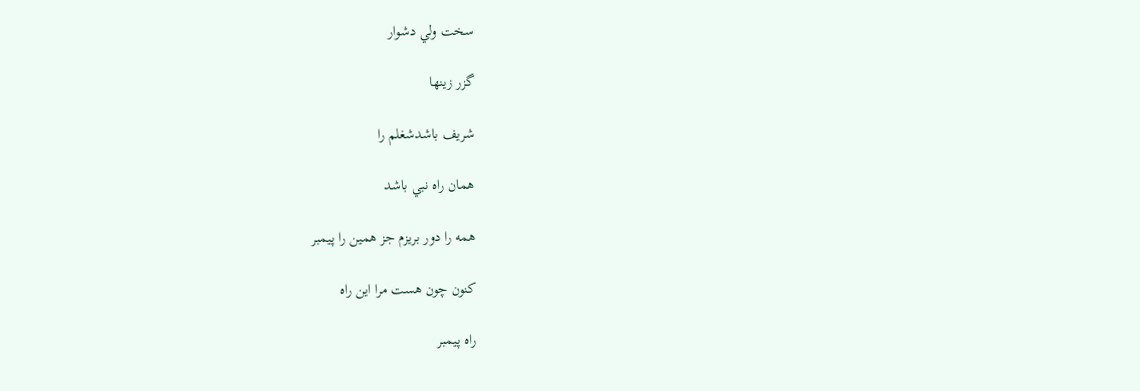سخت ولي دشوار

گزر زينها

شريف باشدشغلم را

همان راه نبي باشد

همه را دور بريزم جز همين را پيمبر

كنون چون هست مرا اين راه

راه پيمبر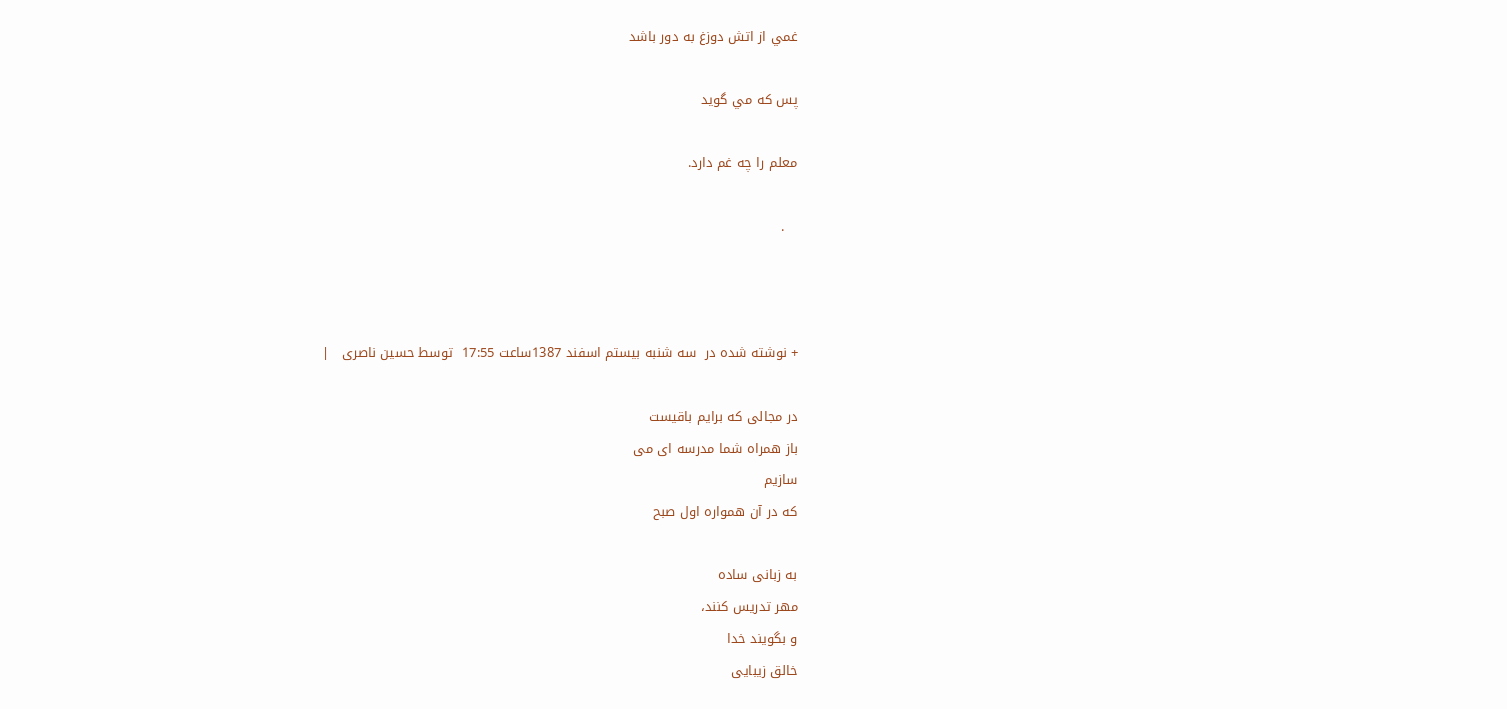غمي از اتش دوزغ به دور باشد

پس كه مي گويد

معلم را چه غم دارد.

   .



+ نوشته شده در  سه شنبه بیستم اسفند 1387ساعت 17:55  توسط حسین ناصری   |

در مجالی که برایم باقیست
باز همراه شما مدرسه ای می
سازیم
که در آن همواره اول صبح

به زبانی ساده
مهر تدریس کنند،
و بگویند خدا
خالق زیبایی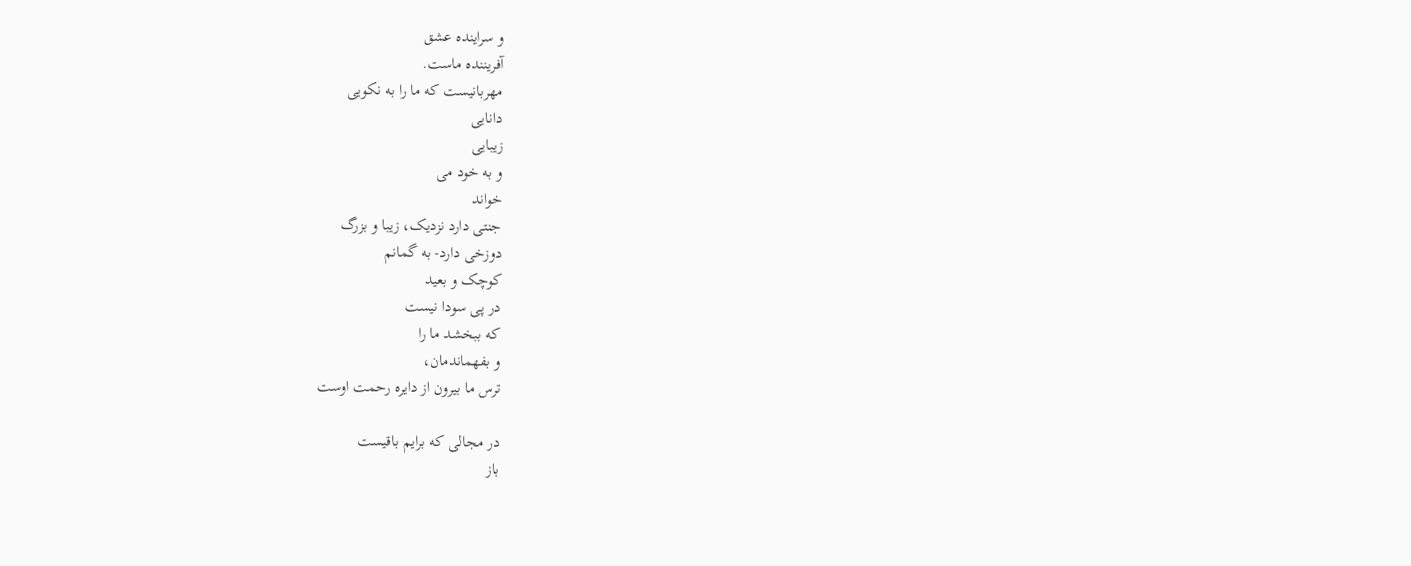و سراینده عشق
آفریننده ماست.
مهربانیست که ما را به نکویی
دانایی
زیبایی
و به خود می
خواند
جنتی دارد نزدیک، زیبا و بزرگ
دوزخی دارد- به گمانم
کوچک و بعید
در پی سودا نیست
که ببخشد ما را
و بفهماندمان،
ترس ما بیرون از دایره رحمت اوست

در مجالی که برایم باقیست
باز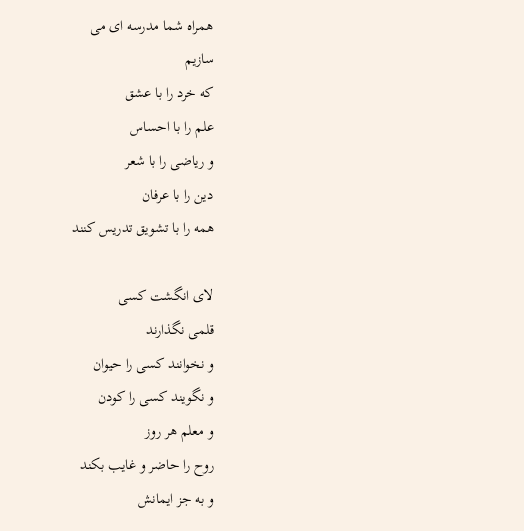همراه شما مدرسه ای می
سازیم
که خرد را با عشق
علم را با احساس
و ریاضی را با شعر
دین را با عرفان
همه را با تشویق تدریس کنند

لای انگشت کسی
قلمی نگذارند
و نخوانند کسی را حیوان
و نگویند کسی را کودن
و معلم هر روز
روح را حاضر و غایب بکند
و به جز ایمانش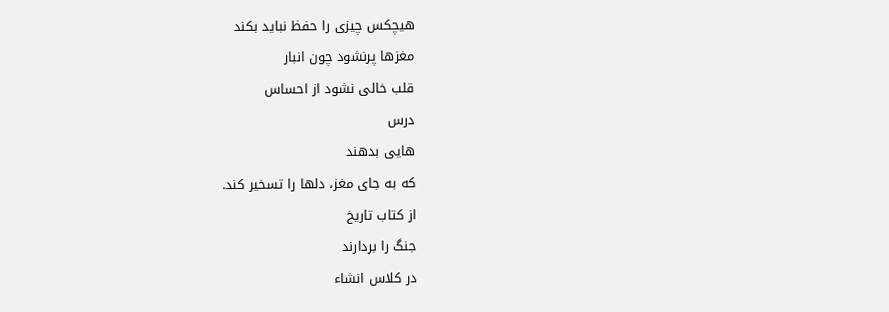هیچکس چیزی را حفظ نباید بکند
مغزها پرنشود چون انبار
قلب خالی نشود از احساس
درس
هایی بدهند
که به جای مغز، دلها را تسخیر کند.
از کتاب تاریخ
جنگ را بردارند
در کلاس انشاء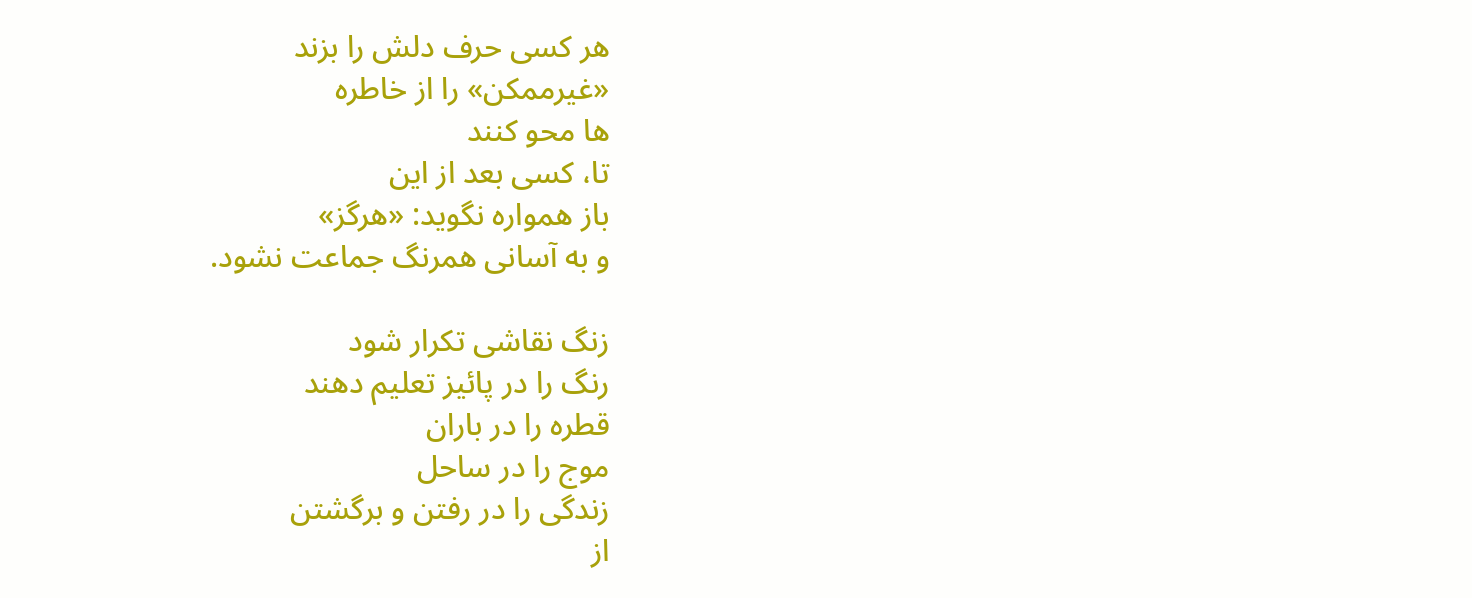هر کسی حرف دلش را بزند
«غیرممکن» را از خاطره
ها محو کنند
تا، کسی بعد از این
باز همواره نگوید: «هرگز»
و به آسانی همرنگ جماعت نشود.

زنگ نقاشی تکرار شود
رنگ را در پائیز تعلیم دهند
قطره را در باران
موج را در ساحل
زندگی را در رفتن و برگشتن
از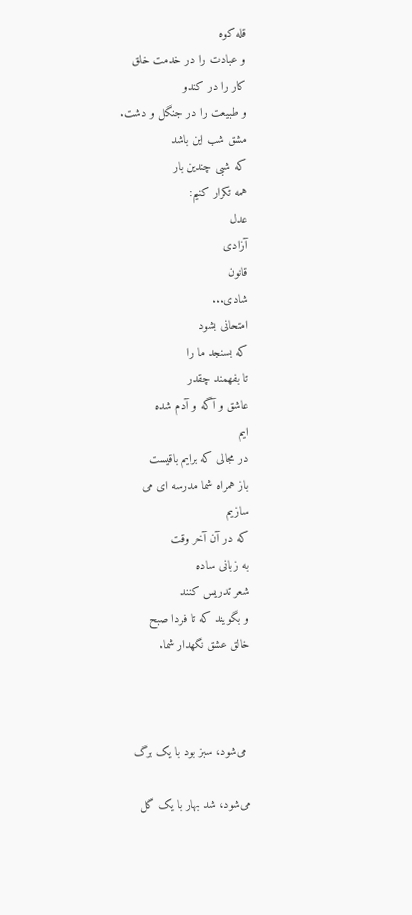قله کوه
و عبادت را در خدمت خلق
کار را در کندو
و طبیعت را در جنگل و دشت.
مشق شب این باشد
که شبی چندین بار
همه تکرار کنیم:
عدل
آزادی
قانون
شادی...
امتحانی بشود
که بسنجد ما را
تا بفهمند چقدر
عاشق و آگه و آدم شده
ایم
در مجالی که برایم باقیست
باز همراه شما مدرسه ای می
سازیم
که در آن آخر وقت
به زبانی ساده
شعر تدریس کنند
و بگویند که تا فردا صبح
خالق عشق نگهدار شما.



 می‌شود، سبز بود با یک برگ

می‌شود، شد بهار با یک گل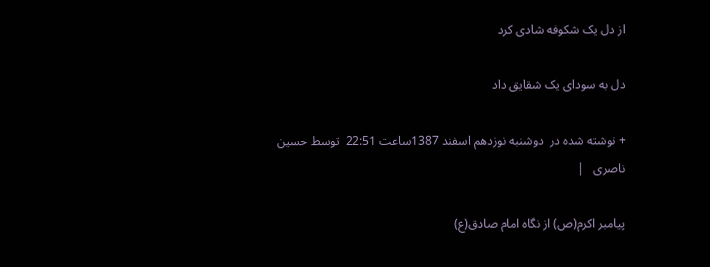از دل یک شکوفه شادی کرد

دل به سودای یک شقایق داد

+ نوشته شده در  دوشنبه نوزدهم اسفند 1387ساعت 22:51  توسط حسین ناصری   |

پيامبر اكرم(ص) از نگاه امام صادق(ع)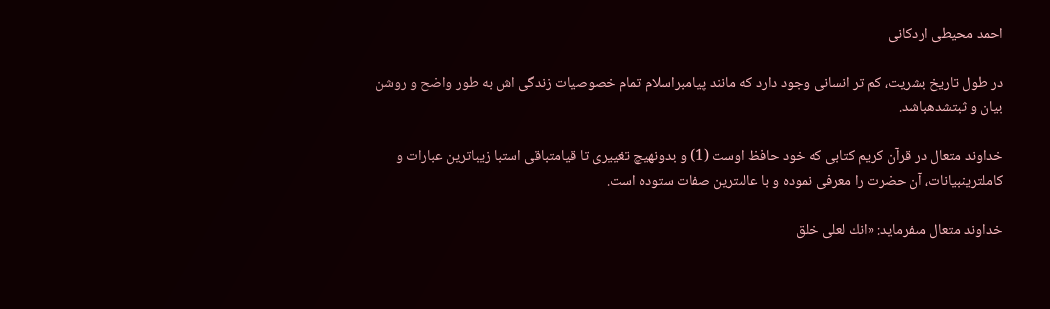احمد محيطى اردكانى

در طول تاريخ بشريت، كم تر انسانى وجود دارد كه مانند پيامبراسلام تمام خصوصيات زندگى اش به طور واضح و روشن بيان و ثبتشدهباشد.

خداوند متعال در قرآن كريم كتابى كه خود حافظ اوست (1) و بدونهيچ تغييرى تا قيامتباقى استبا زيباترين عبارات و كاملترينبيانات، آن حضرت را معرفى نموده و با عالىترين صفات ستوده است.

خداوند متعال مىفرمايد: «انك لعلى خلق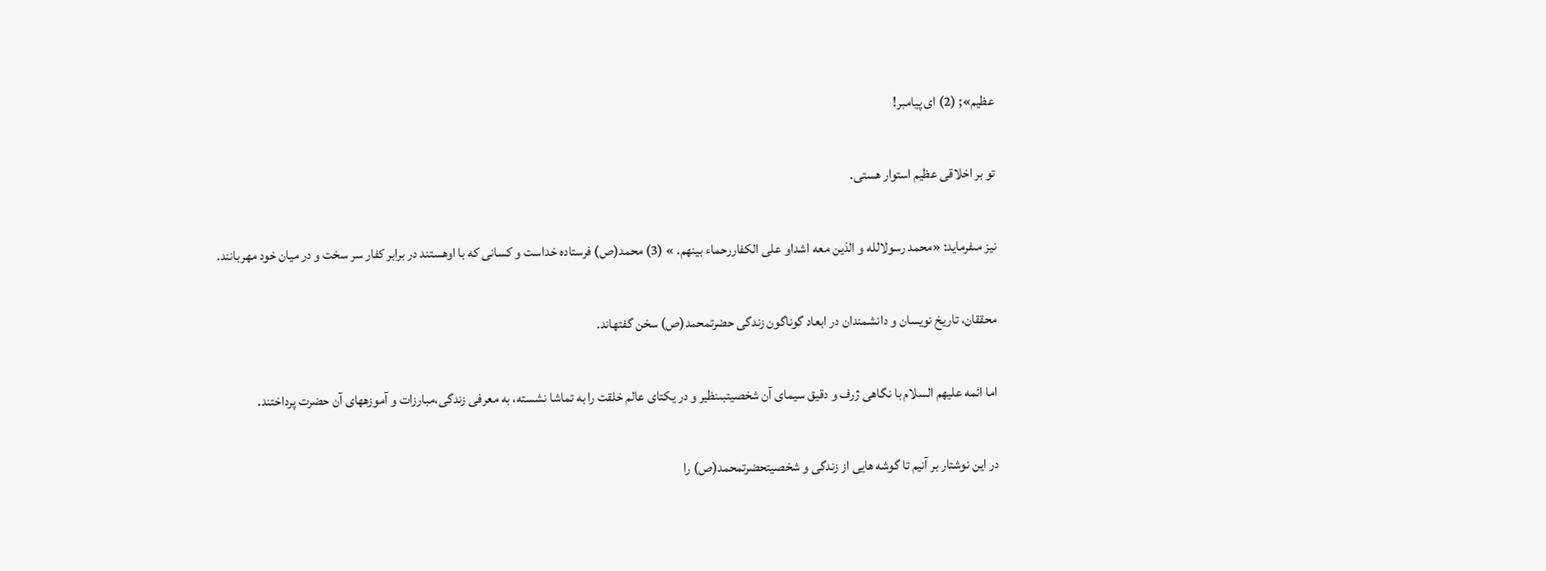عظيم»; (2) اى پيامبر!

تو بر اخلاقى عظيم استوار هستى.

نيز مىفرمايد: «محمد رسولالله و الذين معه اشداو على الكفاررحماء بينهم. » (3) محمد(ص) فرستاده خداست و كسانى كه با اوهستند در برابر كفار سر سخت و در ميان خود مهربانند.

محققان، تاريخ نويسان و دانشمندان در ابعاد گوناگون زندگى حضرتمحمد(ص) سخن گفتهاند.

اما ائمه عليهم السلام با نگاهى ژرف و دقيق سيماى آن شخصيتبىنظير و در يكتاى عالم خلقت را به تماشا نشسته، به معرفى زندگى،مبارزات و آموزههاى آن حضرت پرداختند.

در اين نوشتار بر آنيم تا گوشه هايى از زندگى و شخصيتحضرتمحمد(ص) را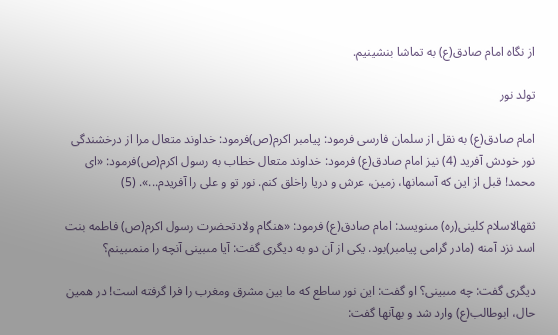از نگاه امام صادق(ع) به تماشا بنشينيم.

تولد نور

امام صادق(ع) به نقل از سلمان فارسى فرمود: پيامبر اكرم(ص)فرمود: خداوند متعال مرا از درخشندگى نور خودش آفريد (4) نيز امام صادق(ع) فرمود: خداوند متعال خطاب به رسول اكرم(ص)فرمود: «اى محمد! قبل از اين كه آسمانها، زمين، عرش و دريا راخلق كنم. نور تو و على را آفريدم...». (5)

ثقهالاسلام كلينى(ره) مىنويسد: امام صادق(ع) فرمود: «هنگام ولادتحضرت رسول اكرم(ص) فاطمه بنت اسد نزد آمنه (مادر گرامى پيامبر)بود. يكى از آن دو به ديگرى گفت: آيا مىبينى آنچه را منمىبينم؟

ديگرى گفت: چه مىبينى؟ او گفت: اين نور ساطع كه ما بين مشرق ومغرب را فرا گرفته است! در همين حال، ابوطالب(ع) وارد شد و بهآنها گفت: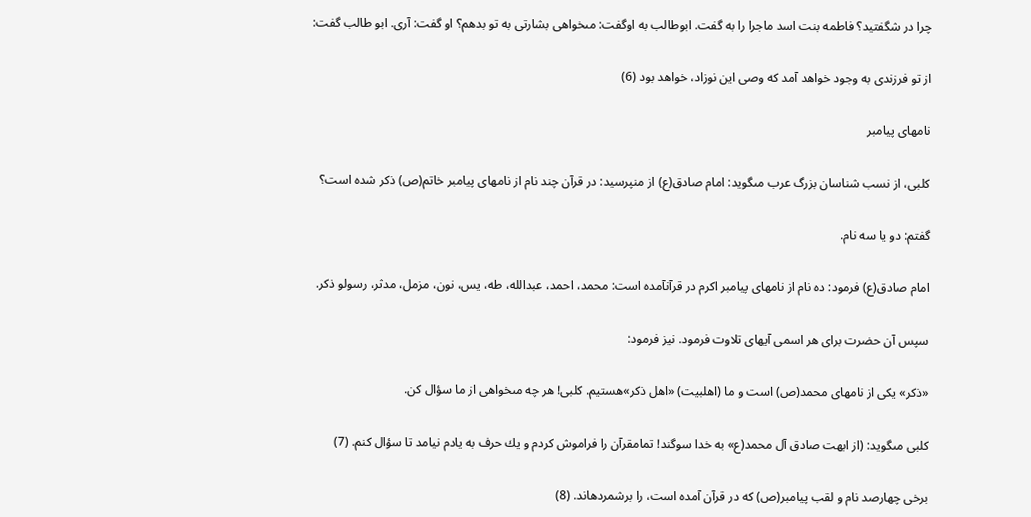چرا در شگفتيد؟ فاطمه بنت اسد ماجرا را به گفت. ابوطالب به اوگفت: مىخواهى بشارتى به تو بدهم؟ او گفت: آرى. ابو طالب گفت:

از تو فرزندى به وجود خواهد آمد كه وصى اين نوزاد، خواهد بود (6)

نامهاى پيامبر

كلبى، از نسب شناسان بزرگ عرب مىگويد: امام صادق(ع) از منپرسيد: در قرآن چند نام از نامهاى پيامبر خاتم(ص) ذكر شده است؟

گفتم: دو يا سه نام.

امام صادق(ع) فرمود: ده نام از نامهاى پيامبر اكرم در قرآنآمده است: محمد، احمد، عبدالله، طه، يس، نون، مزمل، مدثر، رسولو ذكر.

سپس آن حضرت براى هر اسمى آيهاى تلاوت فرمود. نيز فرمود:

«ذكر» يكى از نامهاى محمد(ص) است و ما (اهلبيت) «اهل ذكر»هستيم. كلبى! هر چه مىخواهى از ما سؤال كن.

كلبى مىگويد: (از ابهت صادق آل محمد(ع» به خدا سوگند! تمامقرآن را فراموش كردم و يك حرف به يادم نيامد تا سؤال كنم. (7)

برخى چهارصد نام و لقب پيامبر(ص) كه در قرآن آمده است، را برشمردهاند. (8)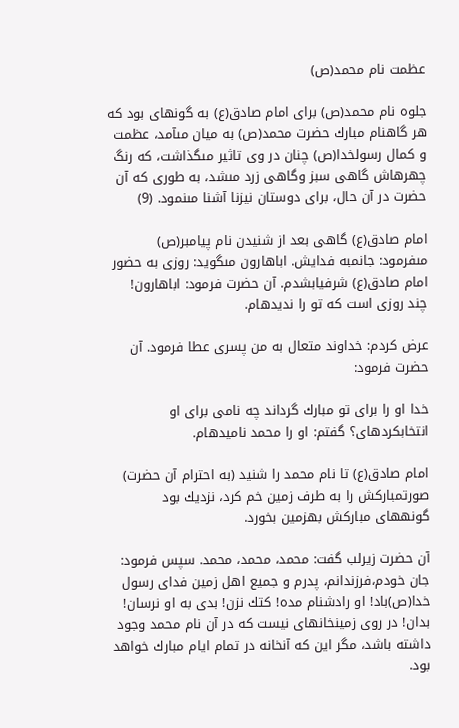عظمت نام محمد(ص)

جلوه نام محمد(ص) براى امام صادق(ع) به گونهاى بود كه هر گاهنام مبارك حضرت محمد(ص) به ميان مىآمد، عظمت و كمال رسولخدا(ص) چنان در وى تاثير مىگذاشت، كه رنگ چهرهاش گاهى سبز وگاهى زرد مىشد، به طورى كه آن حضرت در آن حال، براى دوستان نيزنا آشنا مىنمود. (9)

امام صادق(ع) گاهى بعد از شنيدن نام پيامبر(ص) مىفرمود: جانمبه فدايش. اباهارون مىگويد: روزى به حضور امام صادق(ع) شرفيابشدم. آن حضرت فرمود: اباهارون! چند روزى است كه تو را نديدهام.

عرض كردم: خداوند متعال به من پسرى عطا فرمود. آن حضرت فرمود:

خدا او را براى تو مبارك گرداند چه نامى براى او انتخابكردهاى؟ گفتم: او را محمد ناميدهام.

امام صادق(ع) تا نام محمد را شنيد (به احترام آن حضرت) صورتمباركش را به طرف زمين خم كرد، نزديك بود گونههاى مباركش بهزمين بخورد.

آن حضرت زيرلب گفت: محمد، محمد، محمد. سپس فرمود: جان خودم،فرزندانم، پدرم و جميع اهل زمين فداى رسول خدا(ص)باد! او رادشنام مده! كتك نزن! بدى به او نرسان! بدان! در روى زمينخانهاى نيست كه در آن نام محمد وجود داشته باشد، مگر اين كه آنخانه در تمام ايام مبارك خواهد بود.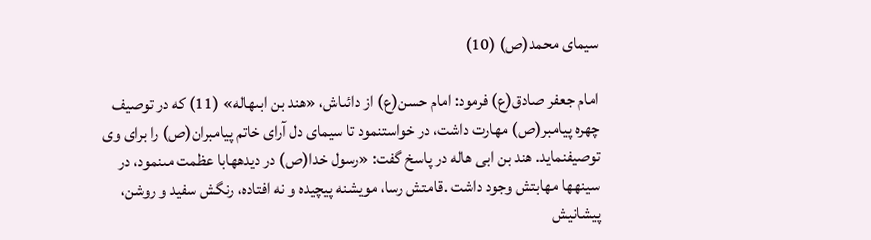سيماى محمد(ص) (10)

امام جعفر صادق(ع) فرمود: امام حسن(ع) از دائىاش، «هند بن ابىهاله» (11) كه در توصيف چهره پيامبر(ص) مهارت داشت، در خواستنمود تا سيماى دل آراى خاتم پيامبران(ص) را براى وى توصيفنمايد. هند بن ابى هاله در پاسخ گفت: «رسول خدا(ص) در ديدههابا عظمت مىنمود، در سينهها مهابتش وجود داشت .قامتش رسا، مويشنه پيچيده و نه افتاده، رنگش سفيد و روشن، پيشانيش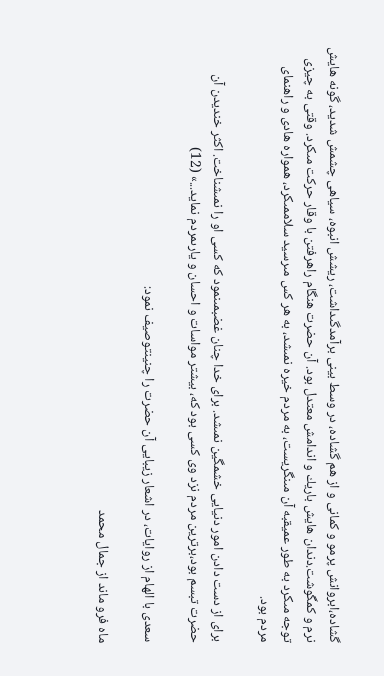گشاده،ابروانش پرمو و كمانى و از هم گشاده، در وسط بينى برآمدگىداشت، ريشش انبوه، سياهى چشمش شديد، گونه هايش نرم و كمگوشت.دندان هايش باريك و اندامش معتدل بود. آن حضرت هنگام راهرفتن با وقار حركت مىكرد. وقتى به چيزى توجه مىكرد به طور عميقبه آن مىنگريست، به مردم خيره نمىشد، به هر كس مىرسيد سلاممىكرد، همواره هادى و راهنماى مردم بود.

براى از دست دادن امور دنيايى خشمگين نمىشد. براى خدا چنان غضبمىنمود كه كسى او را نمىشناخت. اكثر خنديدن آن حضرت تبسم بود،برترين مردم نزد وى كسى بود كه، بيشتر مواسات و احسان و يارىمردم نمايد...» (12)

سعدى با الهام از روايات، در اشعار زيبايى آن حضرت را چنينتوصيف نمود:

ماه فرو ماند از جمال محمد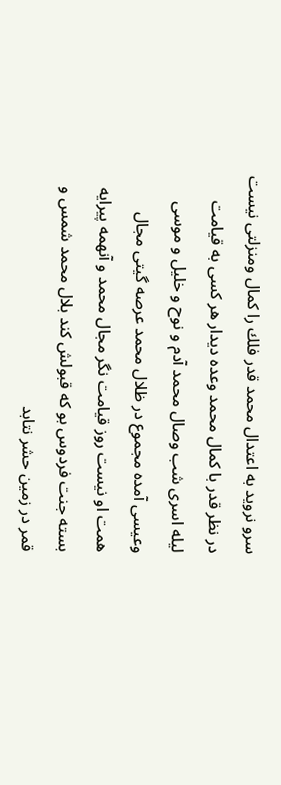سرو نرويد به اعتدال محمد قدر فلك را كمال ومنزلتى نيست در نظر قدر با كمال محمد وعده ديدار هر كسى به قيامت ليله اسرى شب وصال محمد آدم و نوح و خليل و موسى وعيسى آمده مجموع در ظلال محمد عرصه گيتى مجال همت او نيست روز قيامت نگر مجال محمد و آنهمه پيرايه بسته جنت فردوس بو كه قبولش كند بلال محمد شمس و قمر در زمين حشر نتابد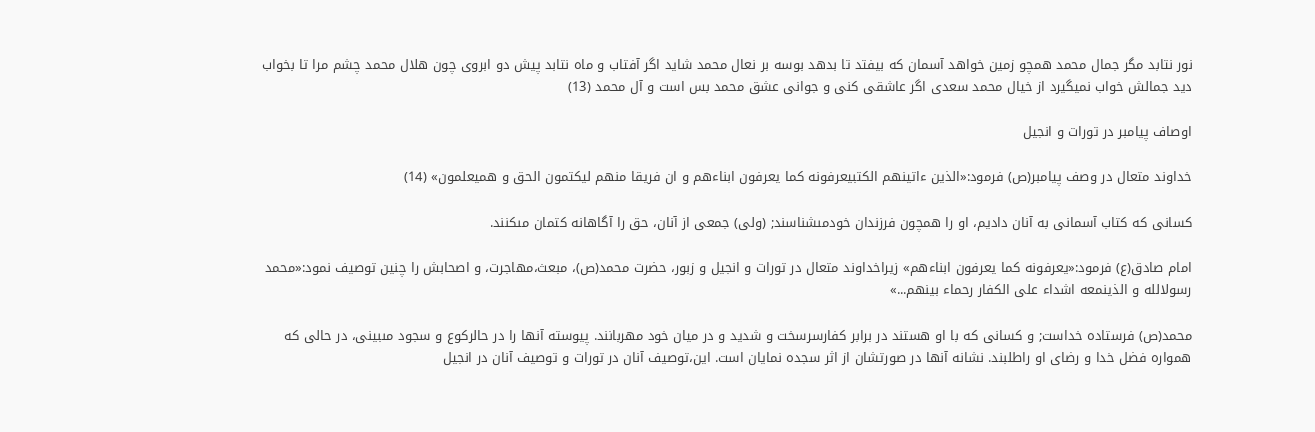نور نتابد مگر جمال محمد همچو زمين خواهد آسمان كه بيفتد تا بدهد بوسه بر نعال محمد شايد اگر آفتاب و ماه نتابد پيش دو ابروى چون هلال محمد چشم مرا تا بخواب ديد جمالش خواب نميگيرد از خيال محمد سعدى اگر عاشقى كنى و جوانى عشق محمد بس است و آل محمد (13)

اوصاف پيامبر در تورات و انجيل

خداوند متعال در وصف پيامبر(ص) فرمود:«الذين ءاتينهم الكتبيعرفونه كما يعرفون ابناءهم و ان فريقا منهم ليكتمون الحق و هميعلمون» (14)

كسانى كه كتاب آسمانى به آنان داديم، او را همچون فرزندان خودمىشناسند; (ولى) جمعى از آنان، حق را آگاهانه كتمان مىكنند.

امام صادق(ع) فرمود:«يعرفونه كما يعرفون ابناءهم» زيراخداوند متعال در تورات و انجيل و زبور، حضرت محمد(ص)، مبعث،مهاجرت، و اصحابش را چنين توصيف نمود:«محمد رسولالله و الذينمعه اشداء على الكفار رحماء بينهم...»

محمد(ص) فرستاده خداست; و كسانى كه با او هستند در برابر كفارسرسخت و شديد و در ميان خود مهربانند. پيوسته آنها را در حالركوع و سجود مىبينى، در حالى كه همواره فضل خدا و رضاى او راطلبند. نشانه آنها در صورتشان از اثر سجده نمايان است. اين،توصيف آنان در تورات و توصيف آنان در انجيل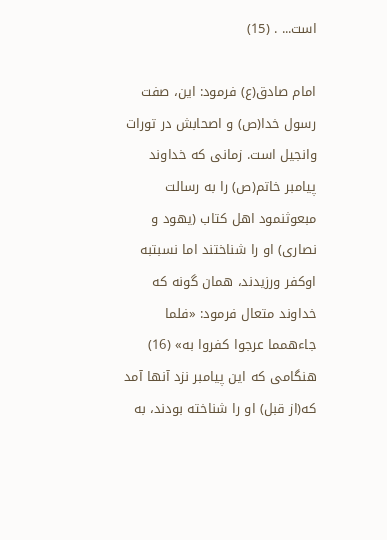است... . (15)

امام صادق(ع) فرمود: اين، صفت رسول خدا(ص) و اصحابش در تورات وانجيل است. زمانى كه خداوند پيامبر خاتم(ص) را به رسالت مبعوثنمود اهل كتاب (يهود و نصارى) او را شناختند اما نسبتبه اوكفر ورزيدند، همان گونه كه خداوند متعال فرمود: «فلما جاءهمما عرجوا كفروا به» (16) هنگامى كه اين پيامبر نزد آنها آمد كه(از قبل) او را شناخته بودند، به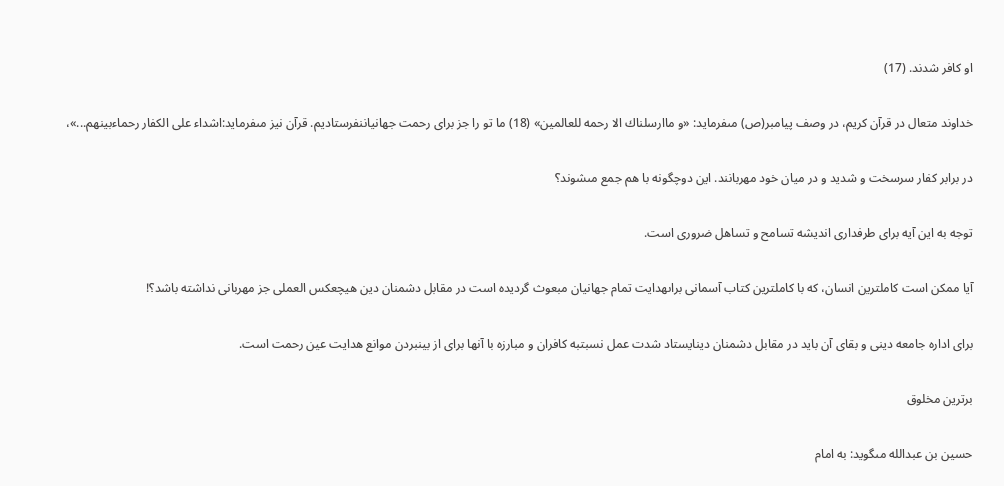او كافر شدند. (17)

خداوند متعال در قرآن كريم، در وصف پيامبر(ص) مىفرمايد: «و ماارسلناك الا رحمه للعالمين» (18) ما تو را جز براى رحمت جهانياننفرستاديم. قرآن نيز مىفرمايد:اشداء على الكفار رحماءبينهم...»،

در برابر كفار سرسخت و شديد و در ميان خود مهربانند. اين دوچگونه با هم جمع مىشوند؟

توجه به اين آيه براى طرفدارى انديشه تسامح و تساهل ضرورى است.

آيا ممكن است كاملترين انسان، كه با كاملترين كتاب آسمانى براىهدايت تمام جهانيان مبعوث گرديده است در مقابل دشمنان دين هيچعكس العملى جز مهربانى نداشته باشد؟!

براى اداره جامعه دينى و بقاى آن بايد در مقابل دشمنان دينايستاد شدت عمل نسبتبه كافران و مبارزه با آنها براى از بينبردن موانع هدايت عين رحمت است.

برترين مخلوق

حسين بن عبدالله مىگويد: به امام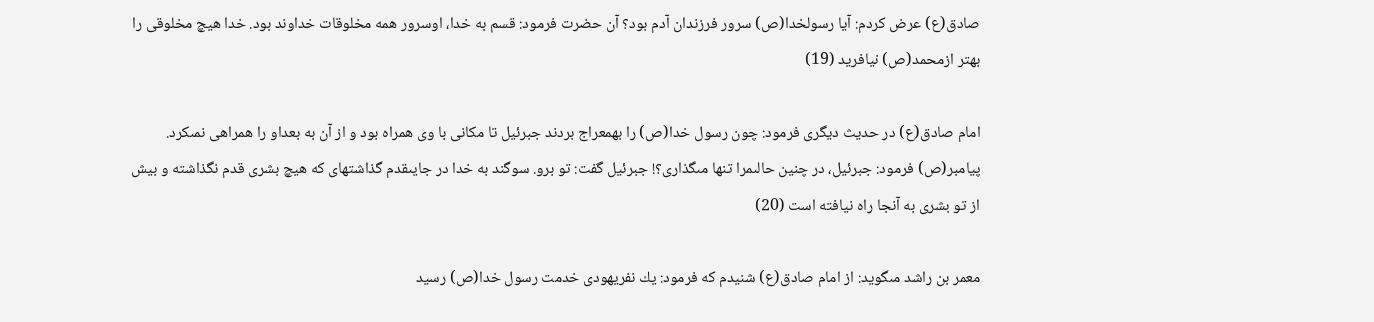صادق(ع) عرض كردم: آيا رسولخدا(ص) سرور فرزندان آدم بود؟ آن حضرت فرمود: قسم به خدا، اوسرور همه مخلوقات خداوند بود. خدا هيچ مخلوقى را بهتر ازمحمد(ص) نيافريد (19)

امام صادق(ع) در حديث ديگرى فرمود: چون رسول خدا(ص) را بهمعراج بردند جبرئيل تا مكانى با وى همراه بود و از آن به بعداو را همراهى نمىكرد. پيامبر(ص) فرمود: جبرئيل، در چنين حالىمرا تنها مىگذارى؟! جبرئيل گفت: تو برو. سوگند به خدا در جايىقدم گذاشتهاى كه هيچ بشرى قدم نگذاشته و بيش از تو بشرى به آنجا راه نيافته است (20)

معمر بن راشد مىگويد: از امام صادق(ع) شنيدم كه فرمود: يك نفريهودى خدمت رسول خدا(ص) رسيد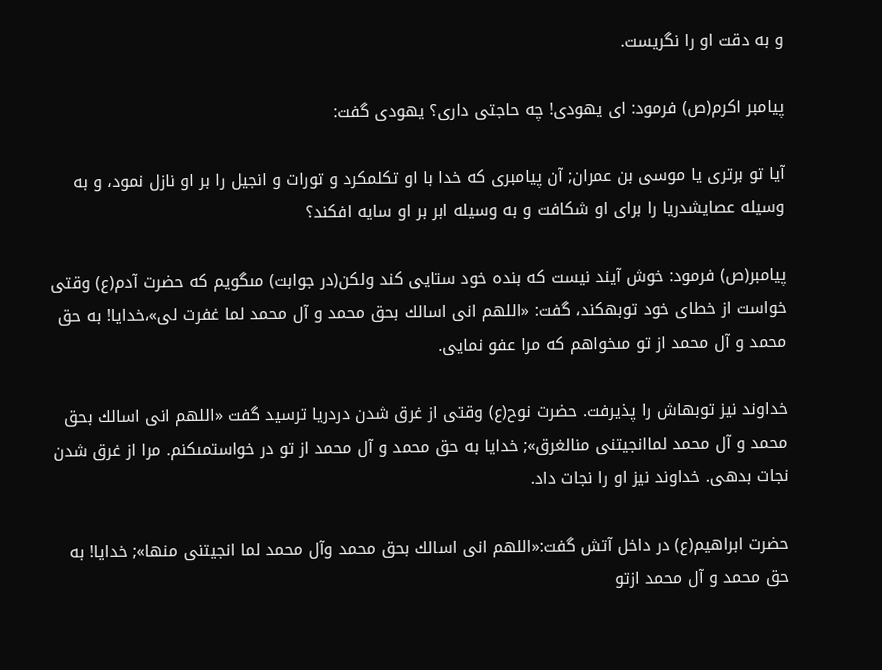و به دقت او را نگريست.

پيامبر اكرم(ص) فرمود: اى يهودى! چه حاجتى دارى؟ يهودى گفت:

آيا تو برترى يا موسى بن عمران; آن پيامبرى كه خدا با او تكلمكرد و تورات و انجيل را بر او نازل نمود، و به وسيله عصايشدريا را براى او شكافت و به وسيله ابر بر او سايه افكند؟

پيامبر(ص) فرمود: خوش آيند نيست كه بنده خود ستايى كند ولكن(در جوابت) مىگويم كه حضرت آدم(ع) وقتى خواست از خطاى خود توبهكند، گفت: «اللهم انى اسالك بحق محمد و آل محمد لما غفرت لى»،خدايا! به حق محمد و آل محمد از تو مىخواهم كه مرا عفو نمايى.

خداوند نيز توبهاش را پذيرفت. حضرت نوح(ع) وقتى از غرق شدن دردريا ترسيد گفت «اللهم انى اسالك بحق محمد و آل محمد لماانجيتنى منالغرق»; خدايا به حق محمد و آل محمد از تو در خواستمىكنم. مرا از غرق شدن نجات بدهى. خداوند نيز او را نجات داد.

حضرت ابراهيم(ع) در داخل آتش گفت:«اللهم انى اسالك بحق محمد وآل محمد لما انجيتنى منها»; خدايا! به حق محمد و آل محمد ازتو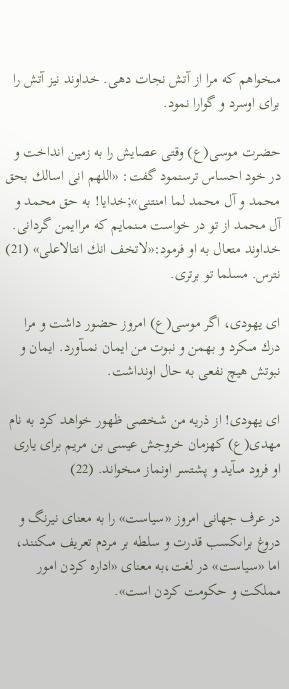مىخواهم كه مرا از آتش نجات دهى. خداوند نيز آتش را براى اوسرد و گوارا نمود.

حضرت موسى(ع) وقتى عصايش را به زمين انداخت و در خود احساس ترسنمود گفت: «اللهم انى اسالك بحق محمد و آل محمد لما امنتنى»;خدايا! به حق محمد و آل محمد از تو در خواست مىنمايم كه مراايمن گردانى. خداوند متعال به او فرمود:«لاتخف انك انتالاعلى» (21) نترس. مسلما تو برترى.

اى يهودى، اگر موسى(ع) امروز حضور داشت و مرا درك مىكرد و بهمن و نبوت من ايمان نمىآورد. ايمان و نبوتش هيچ نفعى به حال اونداشت.

اى يهودى! از ذريه من شخصى ظهور خواهد كرد به نام مهدى(ع) كهزمان خروجش عيسى بن مريم براى يارى او فرود مىآيد و پشتسر اونماز مىخواند. (22)

در عرف جهانى امروز «سياست» را به معناى نيرنگ و دروغ براىكسب قدرت و سلطه بر مردم تعريف مىكنند، اما «سياست» در لغت،به معناى «اداره كردن امور مملكت و حكومت كردن است».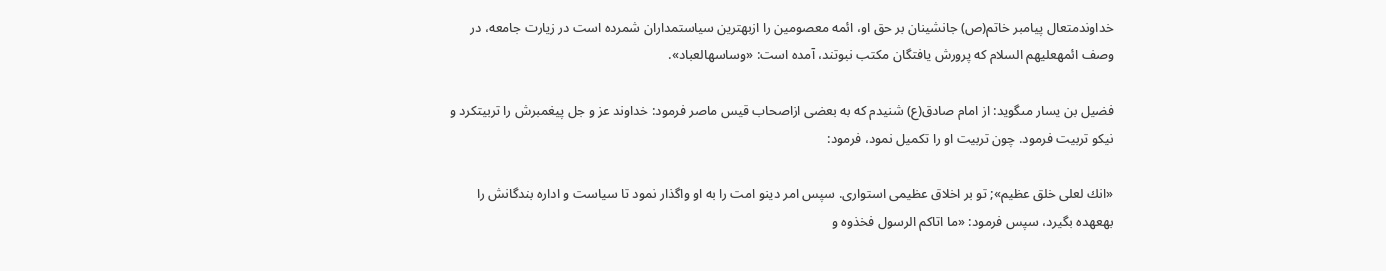خداوندمتعال پيامبر خاتم(ص) جانشينان بر حق او، ائمه معصومين را ازبهترين سياستمداران شمرده است در زيارت جامعه، در وصف ائمهعليهم السلام كه پرورش يافتگان مكتب نبوتند، آمده است: «وساسهالعباد».

فضيل بن يسار مىگويد: از امام صادق(ع) شنيدم كه به بعضى ازاصحاب قيس ماصر فرمود: خداوند عز و جل پيغمبرش را تربيتكرد و نيكو تربيت فرمود. چون تربيت او را تكميل نمود، فرمود:

«انك لعلى خلق عظيم»; تو بر اخلاق عظيمى استوارى. سپس امر دينو امت را به او واگذار نمود تا سياست و اداره بندگانش را بهعهده بگيرد، سپس فرمود: «ما اتاكم الرسول فخذوه و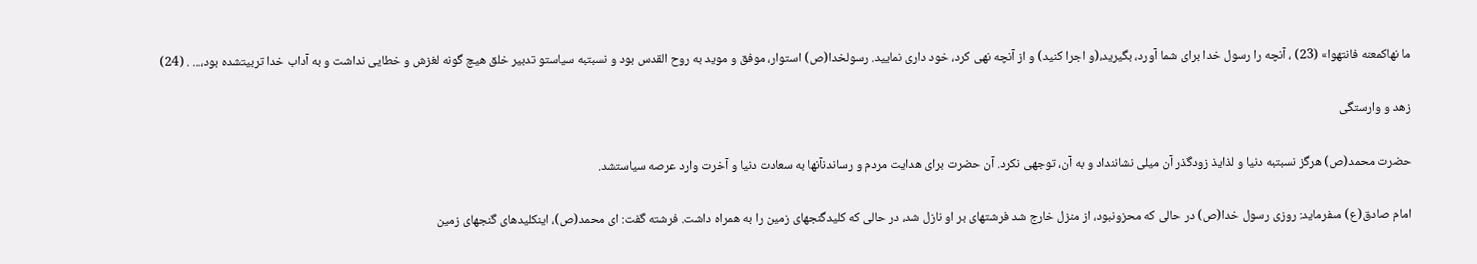ما نهاكمعنه فانتهوا» (23) ، آنچه را رسول خدا براى شما آورد، بگيريد،(و اجرا كنيد) و از آنچه نهى كرد، خود دارى نماييد. رسولخدا(ص) استوار، موفق و مويد به روح القدس بود و نسبتبه سياستو تدبير خلق هيچ گونه لغزش و خطايى نداشت و به آداب خدا تربيتشده بود،... . (24)

زهد و وارستگى

حضرت محمد(ص) هرگز نسبتبه دنيا و لذايذ زودگذر آن ميلى نشاننداد و به آن، توجهى نكرد. آن حضرت براى هدايت مردم و رساندنآنها به سعادت دنيا و آخرت وارد عرصه سياستشد.

امام صادق(ع) مىفرمايد: روزى رسول خدا(ص) در حالى كه محزونبود، از منزل خارج شد فرشتهاى بر او نازل شد، در حالى كه كليدگنجهاى زمين را به همراه داشت. فرشته گفت: اى محمد(ص)، اينكليدهاى گنجهاى زمين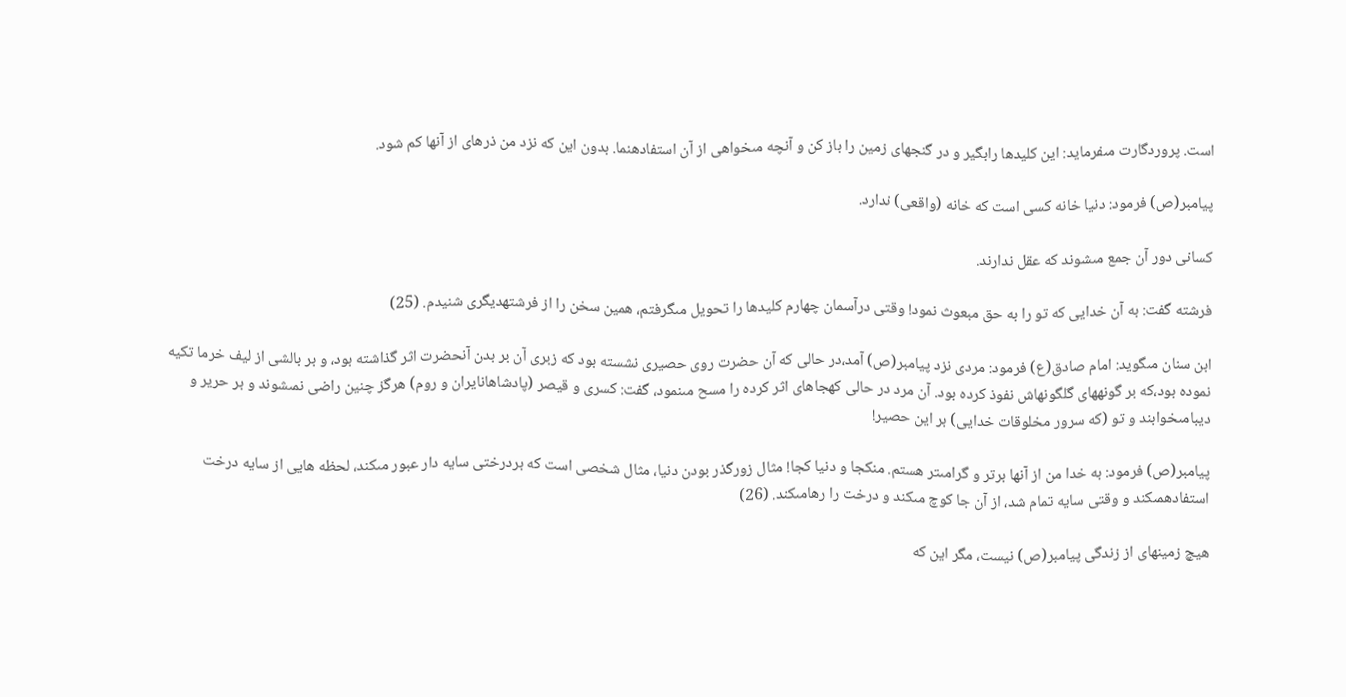است. پروردگارت مىفرمايد: اين كليدها رابگير و در گنجهاى زمين را باز كن و آنچه مىخواهى از آن استفادهنما. بدون اين كه نزد من ذرهاى از آنها كم شود.

پيامبر(ص) فرمود: دنيا خانه كسى است كه خانه (واقعى) ندارد.

كسانى دور آن جمع مىشوند كه عقل ندارند.

فرشته گفت: به آن خدايى كه تو را به حق مبعوث نمود! وقتى درآسمان چهارم كليدها را تحويل مىگرفتم، همين سخن را از فرشتهديگرى شنيدم. (25)

ابن سنان مىگويد: امام صادق(ع) فرمود: مردى نزد پيامبر(ص) آمد،در حالى كه آن حضرت روى حصيرى نشسته بود كه زبرى آن بر بدن آنحضرت اثر گذاشته بود، و بر بالشى از ليف خرما تكيه نموده بود،كه بر گونههاى گلگونهاش نفوذ كرده بود. آن مرد در حالى كهجاهاى اثر كرده را مسح مىنمود، گفت: كسرى و قيصر (پادشاهانايران و روم) هرگز چنين راضى نمىشوند و بر حرير و ديبامىخوابند و تو (كه سرور مخلوقات خدايى) بر اين حصير!

پيامبر(ص) فرمود: به خدا من از آنها برتر و گرامىتر هستم. منكجا و دنيا كجا! مثال زورگذر بودن دنيا، مثال شخصى است كه بردرختى سايه دار عبور مىكند، لحظه هايى از سايه درخت استفادهمىكند و وقتى سايه تمام شد، از آن جا كوچ مىكند و درخت را رهامىكند. (26)

هيچ زمينهاى از زندگى پيامبر(ص) نيست، مگر اين كه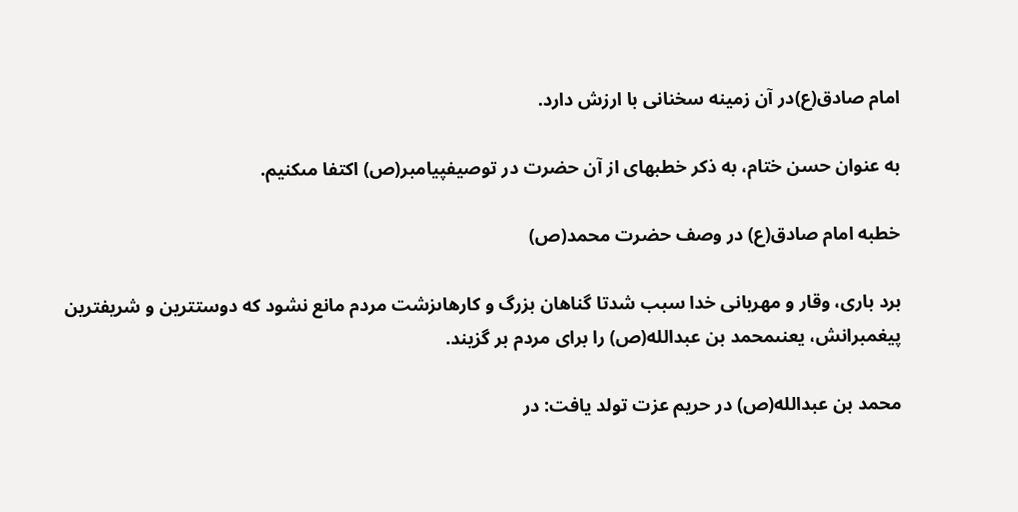امام صادق(ع)در آن زمينه سخنانى با ارزش دارد.

به عنوان حسن ختام، به ذكر خطبهاى از آن حضرت در توصيفپيامبر(ص) اكتفا مىكنيم.

خطبه امام صادق(ع) در وصف حضرت محمد(ص)

برد بارى، وقار و مهربانى خدا سبب شدتا گناهان بزرگ و كارهاىزشت مردم مانع نشود كه دوستترين و شريفترين پيغمبرانش، يعنىمحمد بن عبدالله(ص) را براى مردم بر گزيند.

محمد بن عبدالله(ص) در حريم عزت تولد يافت: در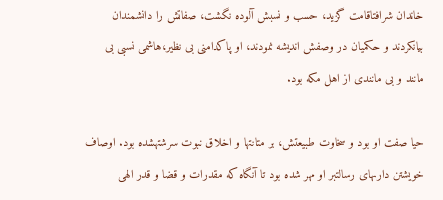خاندان شرافتاقامت گزيد، حسب و نسبش آلوده نگشت، صفاتش را دانشمندان بيانكردند و حكميان در وصفش انديشه نمودند، او پاكدامنى بى نظير،هاشمى نسبى بى مانند و بى مانندى از اهل مكه بود.

حيا صفت او بود و سخاوت طبيعتش، بر متانتها و اخلاق نبوت سرشتهشده بود. اوصاف خويشتن دارىهاى رسالتبر او مهر شده بود تا آنگاه كه مقدرات و قضا و قدر الهى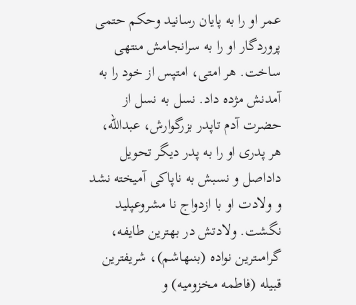عمر او را به پايان رسانيد وحكم حتمى پروردگار او را به سرانجامش منتهى ساخت. هر امتى، امتپس از خود را به آمدنش مژده داد. نسل به نسل از حضرت آدم تاپدر بزرگوارش، عبدالله، هر پدرى او را به پدر ديگر تحويل داداصل و نسبش به ناپاكى آميخته نشد و ولادت او با ازدواج نا مشروعپليد نگشت. ولادتش در بهترين طايفه، گرامىترين نواده (بنىهاشم)، شريفترين قبيله (فاطمه مخزوميه) و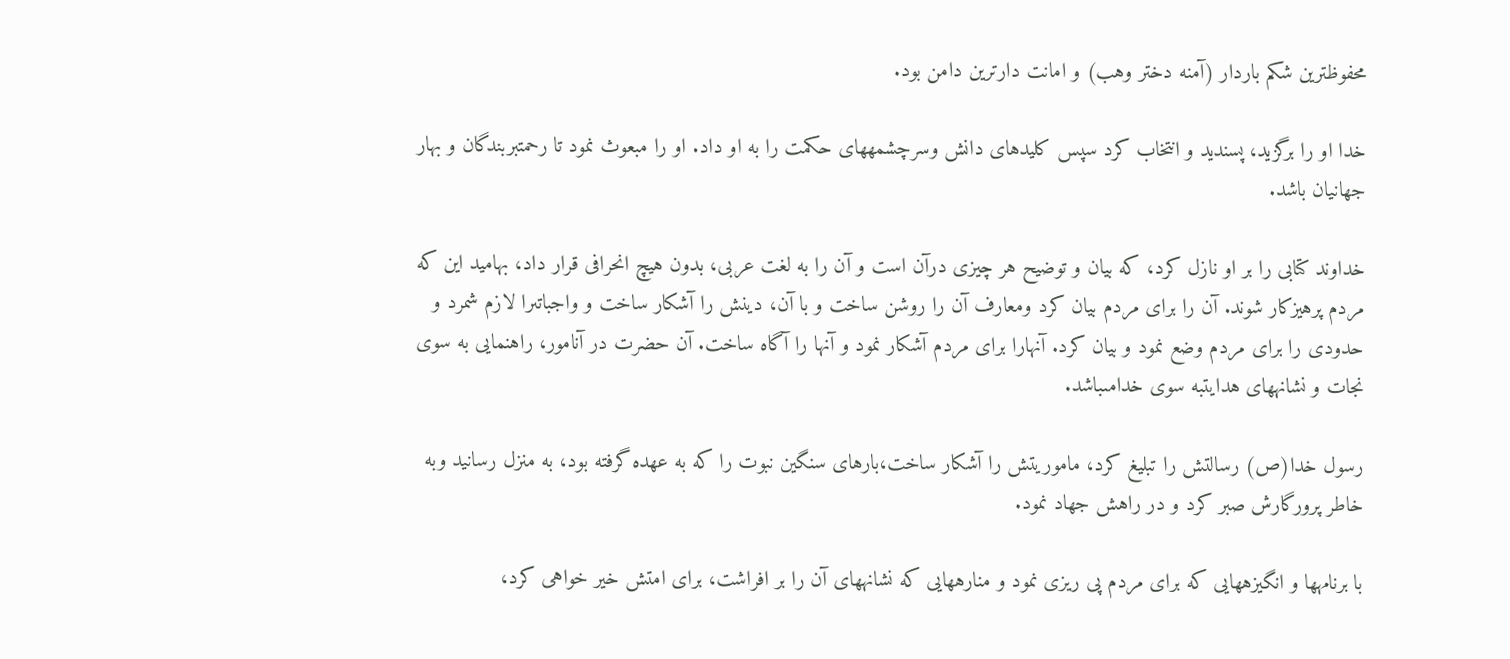محفوظترين شكم باردار (آمنه دختر وهب) و امانت دارترين دامن بود.

خدا او را برگزيد، پسنديد و انتخاب كرد سپس كليدهاى دانش وسرچشمههاى حكمت را به او داد. او را مبعوث نمود تا رحمتبربندگان و بهار جهانيان باشد.

خداوند كتابى را بر او نازل كرد، كه بيان و توضيح هر چيزى درآن است و آن را به لغت عربى، بدون هيچ انحرافى قرار داد، بهاميد اين كه مردم پرهيزكار شوند. آن را براى مردم بيان كرد ومعارف آن را روشن ساخت و با آن، دينش را آشكار ساخت و واجباتىرا لازم شمرد و حدودى را براى مردم وضع نمود و بيان كرد. آنهارا براى مردم آشكار نمود و آنها را آگاه ساخت. آن حضرت در آنامور، راهنمايى به سوى نجات و نشانههاى هدايتبه سوى خدامىباشد.

رسول خدا(ص) رسالتش را تبليغ كرد، ماموريتش را آشكار ساخت،بارهاى سنگين نبوت را كه به عهده گرفته بود، به منزل رسانيد وبه خاطر پرورگارش صبر كرد و در راهش جهاد نمود.

با برنامهها و انگيزههايى كه براى مردم پى ريزى نمود و منارههايى كه نشانههاى آن را بر افراشت، براى امتش خير خواهى كرد،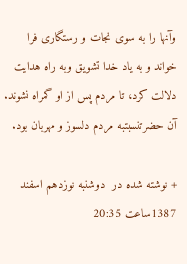وآنها را به سوى نجات و رستگارى فرا خواند و به ياد خدا تشويق وبه راه هدايت دلالت كرد، تا مردم پس از او گمراه نشوند. آن حضرتنسبتبه مردم دلسوز و مهربان بود.

+ نوشته شده در  دوشنبه نوزدهم اسفند 1387ساعت 20:35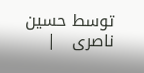توسط حسین ناصری   |